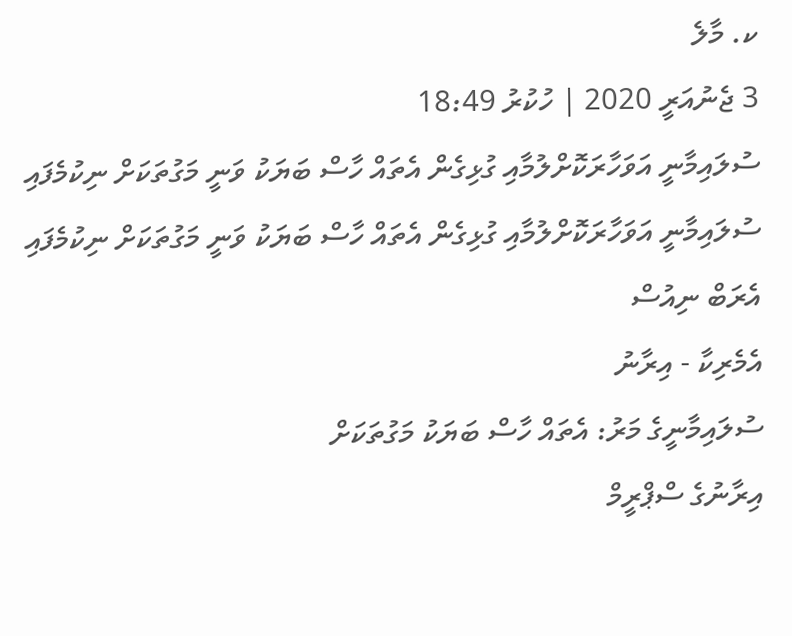ކ. މާލެ
3 ޖެނުއަރީ 2020 | ހުކުރު 18:49
ސުލައިމާނީ އަވަހާރަކޮށްލުމާއި ގުޅިގެން އެތައް ހާސް ބަޔަކު ވަނީ މަގުތަކަށް ނިކުމެފައި
ސުލައިމާނީ އަވަހާރަކޮށްލުމާއި ގުޅިގެން އެތައް ހާސް ބަޔަކު ވަނީ މަގުތަކަށް ނިކުމެފައި
އެރަބް ނިއުސް
އެމެރިކާ - އިރާނު
ސުލައިމާނީގެ މަރު: އެތައް ހާސް ބަޔަކު މަގުތަކަށް
އިރާނުގެ ސްޕްރީމް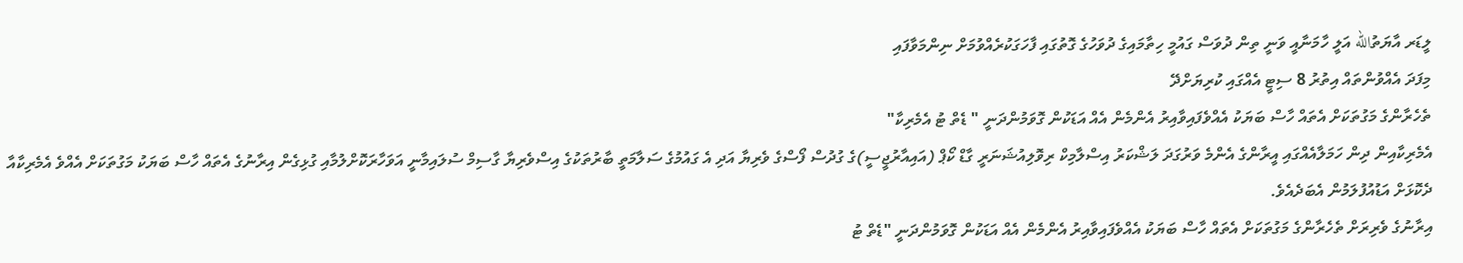ލީޑަރ އާޔަތުالله އަލީ ހާމަނާއީ ވަނީ ތިން ދުވަސް ގައުމީ ހިތާމައިގެ ދުވަހުގެ ގޮތުގައި ފާހަގަކުރެއްވުމަށް ނިންމަވާފައި
މިފަދަ އެއްވުންތައް އިތުރު 8 ސިޓީ އެއްގައި ކުރިޔަށްދޭ
ތެހެރާންގެ މަގުތަކަށް އެތައް ހާސް ބަޔަކު އެއްވެފައިވާއިރު އެންމެން އެއް އަޑަކުން ގޮވަމުންދަނީ " ޑެތް ޓު އެމެރިކާ"
އެމެރިކާއިން ދިން ހަމަލާއެއްގައި އީރާންގެ އެންމެ ވަރުގަދަ ލަޝްކަރު އިސްލާމިކް ރިވޮލިއުޝަނަރީ ގާޑް ކޯޕް (އައިއާރުޖީސީ)ގެ ގުދުސް ފޯސްގެ ވެރިޔާ އަދި އެ ގައުމުގެ ސަލާމަތީ ބާރުތަކުގެ އިސްވެރިޔާ ގާސިމް ސުލައިމާނީ އަވަހާރަކޮށްލުމާއި ގުޅިގެން އިރާނުގެ އެތައް ހާސް ބަޔަކު މަގުތަކަށް އެއްވެ އެމެރިކާއާ ދެކޮޅަށް އަޑުއުފުލަމުން އެބަދެއެވެ.
އިރާނުގެ ވެރިރަށް ތެހެރާންގެ މަގުތަކަށް އެތައް ހާސް ބަޔަކު އެއްވެފައިވާއިރު އެންމެން އެއް އަޑަކުން ގޮވަމުންދަނީ "ޑެތް ޓު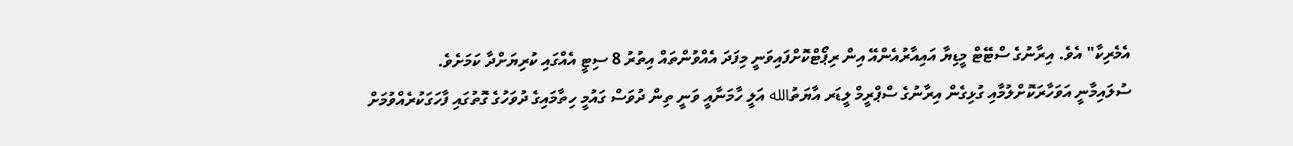އެމެރިކާ" އެވެ. އިރާނުގެ ސްޓޭޓް މީޑިޔާ އައިއާރުއެންއޭ އިން ރިޕޯޓްކޮށްފައިވަނީ މިފަދަ އެއްވުންތައް އިތުރު 8 ސިޓީ އެއްގައި ކުރިޔަށްދާ ކަމަށެވެ.
ސުލައިމާނީ އަވަހާރަކޮށްލުމާއި ގުޅިގެން އިރާނުގެ ސްޕްރީމް ލީޑަރ އާޔަތުالله އަލީ ހާމަނާއީ ވަނީ ތިން ދުވަސް ގައުމީ ހިތާމައިގެ ދުވަހުގެ ގޮތުގައި ފާހަގަކުރެއްވުމަށް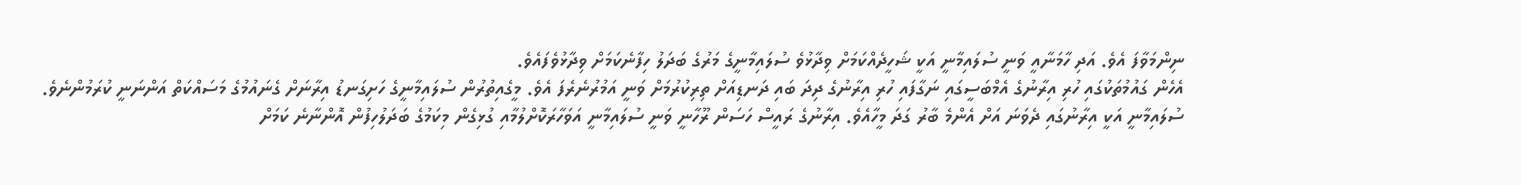ނިންމަވާފަ އެވެ. އަދި ހާމަނާއީ ވަނީ ސުލައިމާނީ އަކީ ޝަހީދެއްކަމަށް ވިދާޅުވެ ސުލައިމާނީގެ މަރުގެ ބަދަލު ހިފާނެކަމަށް ވިދާޅުވެފައެވެ.
އެހެން ގައުމުތަކުގައި ހުރި އިރާނުގެ އެމްބަސީގައި ނަގާފައި ހުރި އިރާނުގެ ދިދަ ބައި ދަނޑިއަށް ތިރިކުރުމަށް ވަނީ އަމުރުނެރެފަ އެވެ. މީގެއިތުރުން ސުލައިމާނީގެ ހަށިގަނޑު އިރާނަށް ގެނައުމުގެ މަސައްކަތް އަންނަނީ ކުރަމުންނެވެ.
ސުލައިމާނީ އަކީ އިރާނުގައި ދެވަނަ އަށް އެންމެ ބާރު ގަދަ މީހާއެވެ. އިރާނުގެ ރައީސް ހަސަން ރޫހާނީ ވަނީ ސުލައިމާނީ އަވަހާރަކޮށްލުމާއި ގުޅިގެން މިކަމުގެ ބަދަލުހިފުން އޮންނާނެ ކަމަށް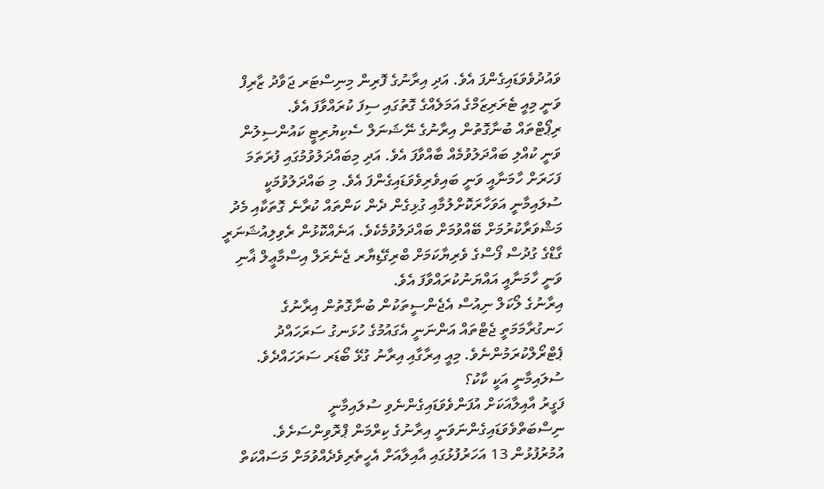ވައުދުވެވަޑައިގެންފަ އެވެ. އަދި އިރާނުގެ ފޮރިން މިނިސްޓަރ ޖަވާދު ޒާރިފް ވަނީ މިއީ ޓެރަރިޒަމްގެ އަމަލެއްގެ ގޮތުގައި ސިފަ ކުރައްވާފަ އެވެ.
ރިޕޯޓްތައް ބުނާގޮތުން އިރާނުގެ ނޭޝަނަލް ސެކިޔުރިޓީ ކައުންސިލުން ވަނީ ކުއްލި ބައްދަލުވުމެއް ބާއްވާފަ އެވެ. އަދި މިބައްދަލުވުމުގައި ފުރަތަމަ ފަހަރަށް ހާމަނާއީ ވަނީ ބައިވެރިވެވަޑައިގެންފަ އެވެ. މި ބައްދަލުވުމަކީ ސުލައިމާނީ އަވަހާރަކޮށްލުމާއި ގުޅިގެން ދެން ކަންތައް ކުރާނެ ގޮތަކާއި މެދު މަޝްވަރާކުރުމަށް ބޭއްވުމަށް ބައްދަލުވުމެކެވެ. އަނެއްކޮޅުން ރެވިލިއުޝަނަރީ ގާޑްގެ ގުދުސް ފޯސްގެ ވެރިޔާކަމަށް ބްރިގޭޑިޔާރ ޖެނެރަލް އިސްމާޢީލް ޣާނި ވަނީ ހާމަނާއީ އައްޔަނުކުރައްވާފަ އެވެ.
އިރާނުގެ ލޯކަލް ނިއުސް އެޖެންސީތަކުން ބުނާގޮތުން އިރާނުގެ ހަނގުރާމަމަތީ ޖެޓްތައް އަންނަނީ އެގައުމުގެ ހުޅަނގު ސަރަހައްދު ޕެޓްރޯލްކުރަމުންނެވެ. މިއީ އިރާގާއި އިރާނު ގުޅޭ ބޯޑަރ ސަރަހައްދެވެ.
ސުލައިމާނީ އަކީ ކާކު؟
ފަގީރު އާއިލާއަކަށް އުފަންވެވަޑައިގެންނެވި ސުލައިމާނީ ނިސްބަތްވެވަޑައިގެންނަވަނީ އިރާނުގެ ކިރްމަން ޕްރޮވިންސަށެވެ. އުމުރުފުޅުން 13 އަހަރުފުޅުގައި އާއިލާއަށް އެހީތެރިވެދެއްވުމަށް މަސައްކަތް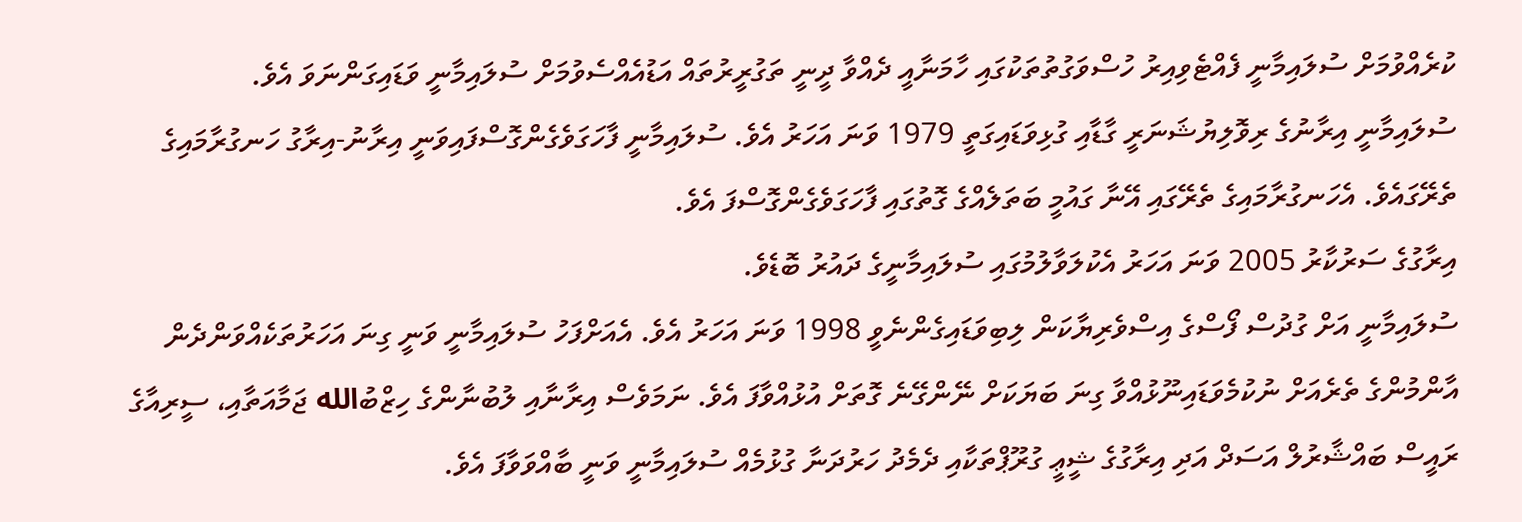ކުރެއްވުމަށް ސުލައިމާނީ ފެއްޓެވިއިރު ހުސްވަގުތުތަކުގައި ހާމަނާއީ ދެއްވާ ދީނީ ތަގުރީރުތައް އަޑުއެއްސެވުމަށް ސުލައިމާނީ ވަޑައިގަންނަވަ އެވެ.
ސުލައިމާނީ އިރާނުގެ ރިވޮލިޔުޝަނަރީ ގާޑާއި ގުޅިވަޑައިގަތީ 1979 ވަނަ އަހަރު އެވެ. ސުލައިމާނީ ފާހަގަވެގެންގޮސްފައިވަނީ އިރާނު-އިރާގު ހަނގުރާމައިގެ ތެރޭގައެވެ. އެހަނގުރާމައިގެ ތެރޭގައި އޭނާ ގައުމީ ބަތަލެއްގެ ގޮތުގައި ފާހަގަވެގެންގޮސްފަ އެވެ.
އިރާގުގެ ސަރުކާރު 2005 ވަނަ އަހަރު އެކުލަވާލުމުގައި ސުލައިމާނީގެ ދައުރު ބޮޑެވެ.
ސުލައިމާނީ އަށް ގުދުސް ފޯސްގެ އިސްވެރިޔާކަން ލިބިވަޑައިގެންނެވީ 1998 ވަނަ އަހަރު އެވެ. އެއަށްފަހު ސުލައިމާނީ ވަނީ ގިނަ އަހަރުތަކެއްވަންދެން އާންމުންގެ ތެރެއަށް ނުކުމެވަޑައިނޫޅުއްވާ ގިނަ ބަޔަކަށް ނޭންގޭނެ ގޮތަށް އުޅުއްވާފަ އެވެ. ނަމަވެސް އިރާނާއި ލުބުނާންގެ ހިޒްބުالله ޖަމާއަތާއި، ސީރިއާގެ ރައީސް ބައްޝާރުލް އަސަދް އަދި އިރާގުގެ ޝީޢީ ގުރޫޕްތަކާއި ދެމެދު ހަރުދަނާ ގުޅުމެއް ސުލައިމާނީ ވަނީ ބާއްވަވާފަ އެވެ.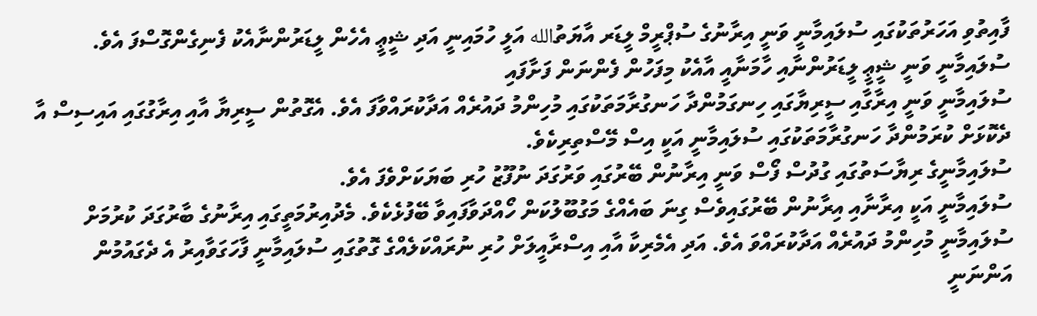ފާއިތުވި އަހަރުތަކުގައި ސުލައިމާނީ ވަނީ އިރާނުގެ ސުޕްރީމް ލީޑަރ އާޔަތުالله އަލީ ހުމައިނީ އަދި ޝީޢީ އެހެން ލީޑަރުންނާއެކު ފެނިގެންގޮސްފަ އެވެ.
ސުލައިމާނީ ވަނީ ޝީޢީ ލީޑަރުންނާއި ހާމަނާއީ އާއެކު މިފަހުން ފެންނަން ފަށާފައި
ސުލައިމާނީ ވަނީ އިރާގާއި ސީރިޔާގައި ހިނގަމުންދާ ހަނގުރާމަތަކުގައި މުހިންމު ދައުރެއް އަދާކުރައްވާފަ އެވެ. އެގޮތުން ސީރިޔާ އާއި އިރާގުގައި އައިސިސް އާ ދެކޮޅަށް ކުރަމުންދާ ހަނގުރާމަތަކުގައި ސުލައިމާނީ އަކީ އިސް މޭސްތިރިކެވެ.
ސުލައިމާނީގެ ރިޔާސަތުގައި ގުދުސް ފޯސް ވަނީ އިރާނުން ބޭރުގައި ވަރުގަދަ ނުފޫޒު ހުރި ބަޔަކަށްވެފަ އެވެ.
ސުލައިމާނީ އަކީ އިރާނާއި އިރާނުން ބޭރުގައިވެސް ގިނަ ބައެއްގެ މަގުބޫލުކަން ހޯއްދަވާފައިވާ ބޭފުޅެކެވެ. މެދުއިރުމަތީގައި އިރާނުގެ ބާރުގަދަ ކުރުމަށް ސުލައިމާނީ މުހިންމު ދައުރެއް އަދާކުރައްވަ އެވެ. އަދި އެމެރިކާ އާއި އިސްރާއީލަށް ހުރި ނުރައްކަލެއްގެ ގޮތުގައި ސުލައިމާނީ ފާހަގަވާއިރު އެ ދެގައުމުން އަންނަނީ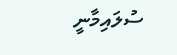ސުލައިމާނީ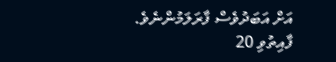އަށް އަބަދުވެސް ފާރަލަމުންނެވެ.
ފާއިތުވި 20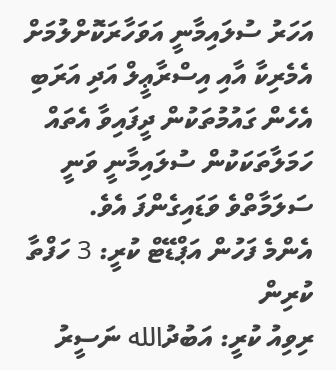އަހަރު ސުލައިމާނީ އަވަހާރަކޮށްލުމަށް އެމެރިކާ އާއި އިސްރާޢީލް އަދި އަރަބި އެހެން ގައުމުތަކުން ދީފައިވާ އެތައް ހަމަލާތަކަކުން ސުލައިމާނީ ވަނީ ސަލަމާތްވެ ވަޑައިގެންފަ އެވެ.
އެންމެ ފަހުން އަޕްޑޭޓް ކުރީ: 3 ހަފްތާ ކުރިން
ރިވިއު ކުރީ: އަބުދުالله ނަސީރު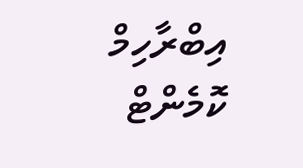އިބްރާހިމް
ކޮމެންޓް